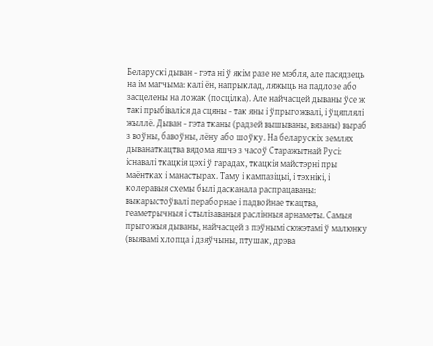Беларускі дыван - гэта ні ў якім разе не мэбля, але пасядзець на ім магчыма: калі ён, напрыклад, ляжыць на падлозе або засцелены на ложак (посцілка). Але найчасцей дываны ўсе ж такі прыбіваліся да сцяны - так яны і ўпрыгожвалі, і ўцяплялі жыллё. Дыван - гэта тканы (радзей вышываны, вязаны) выраб з воўны, бавоўны, лёну або шоўку. На беларускіх землях дыванаткацтва вядома яшчэ з часоў Старажытнай Русі: існавалі ткацкія цэхі ў гарадах, ткацкія майстэрні пры маёнтках і манастырах. Таму і кампазіцыі, і тэхнікі, і колеравыя схемы былі дасканала распрацаваны: выкарыстоўвалі пераборнае і падвойнае ткацтва, геаметрычныя і стылізаваныя раслінныя арнаметы. Самыя прыгожыя дываны, найчасцей з пэўнымі сюжэтамі ў малюнку (выявамі хлопца і дзяўчыны, птушак, дрэва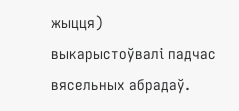жыцця) выкарыстоўвалі падчас вясельных абрадаў.